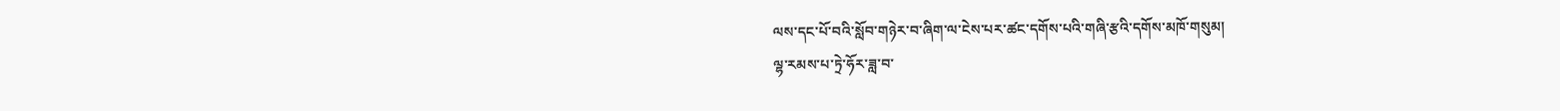ལས་དང་པོ་བའི་སློབ་གཉེར་བ་ཞིག་ལ་ངེས་པར་ཚང་དགོས་པའི་གཞི་རྩའི་དགོས་མཁོ་གསུམ།
ལྷ་རམས་པ་ཏྲེ་ཧོར་ཟླ་བ་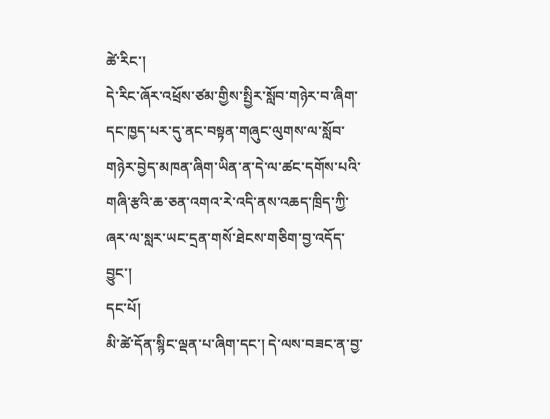ཚེ་རིང་།
དེ་རིང་ཞོར་འཕྲོས་ཙམ་གྱིས་སྤྱིར་སློབ་གཉེར་བ་ཞིག་དང་ཁྱད་པར་དུ་ནང་བསྟན་གཞུང་ལུགས་ལ་སློབ་གཉེར་བྱེད་མཁན་ཞིག་ཡིན་ན་དེ་ལ་ཚང་དགོས་པའི་གཞི་རྩའི་ཆ་ཅན་འགའ་རེ་འདི་ནས་འཆད་ཁྲིད་ཀྱི་ཞར་ལ་སླར་ཡང་དྲན་གསོ་ཐེངས་གཅིག་བྱ་འདོད་བྱུང་།
དང་པོ།
མི་ཚེ་དོན་སྙིང་ལྡན་པ་ཞིག་དང་། དེ་ལས་བཟང་ན་བྱ་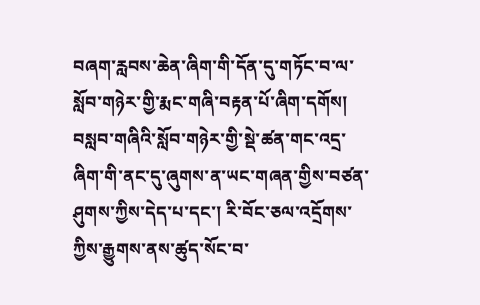བཞག་རླབས་ཆེན་ཞིག་གི་དོན་དུ་གཏོང་བ་ལ་སློབ་གཉེར་གྱི་རྨང་གཞི་བརྟན་པོ་ཞིག་དགོས། བསླབ་གཞིའི་སློབ་གཉེར་གྱི་སྡེ་ཚན་གང་འདྲ་ཞིག་གི་ནང་དུ་ཞུགས་ན་ཡང་གཞན་གྱིས་བཙན་ཤུགས་ཀྱིས་དེད་པ་དང་། རི་བོང་ཅལ་འདྲོགས་ཀྱིས་རྒྱུགས་ནས་ཚུད་སོང་བ་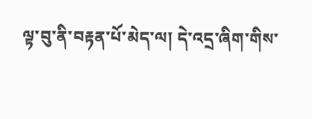ལྟ་བུ་ནི་བརྟན་པོ་མེད་ལ། དེ་འདྲ་ཞིག་གིས་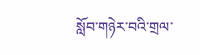སློབ་གཉེར་བའི་གྲལ་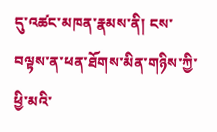དུ་འཚང་མཁན་རྣམས་ནི། ངས་བལྟས་ན་ཕན་ཐོགས་མིན་གཉིས་ཀྱི་ཕྱི་མའི་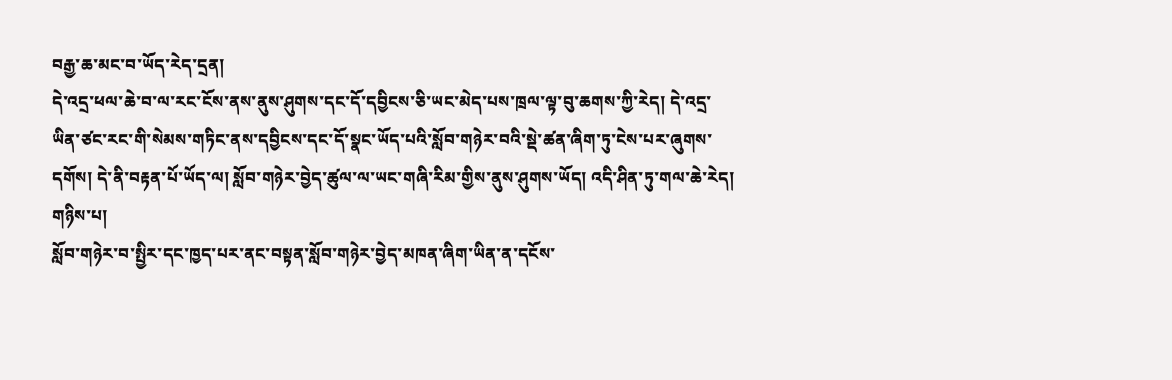བརྒྱ་ཆ་མང་བ་ཡོད་རེད་དྲན།
དེ་འདྲ་ཕལ་ཆེ་བ་ལ་རང་ངོས་ནས་ནུས་ཤུགས་དང་དོ་དབྱིངས་ཅི་ཡང་མེད་པས་ཁྲལ་ལྟ་བུ་ཆགས་ཀྱི་རེད། དེ་འདྲ་ཡིན་ཙང་རང་གི་སེམས་གཏིང་ནས་དབྱིངས་དང་དོ་སྣང་ཡོད་པའི་སློབ་གཉེར་བའི་སྡེ་ཚན་ཞིག་ཏུ་ངེས་པར་ཞུགས་དགོས། དེ་ནི་བརྟན་པོ་ཡོད་ལ། སློབ་གཉེར་བྱེད་ཚུལ་ལ་ཡང་གཞི་རིམ་གྱིས་ནུས་ཤུགས་ཡོད། འདི་ཤིན་ཏུ་གལ་ཆེ་རེད།
གཉིས་པ།
སློབ་གཉེར་བ་སྤྱིར་དང་ཁྱད་པར་ནང་བསྟན་སློབ་གཉེར་བྱེད་མཁན་ཞིག་ཡིན་ན་དངོས་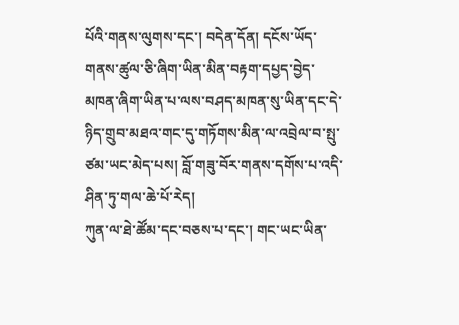པོའི་གནས་ལུགས་དང་། བདེན་དོན། དངོས་ཡོད་གནས་ཚུལ་ཅི་ཞིག་ཡིན་མིན་བརྟག་དཔྱད་བྱེད་མཁན་ཞིག་ཡིན་པ་ལས་བཤད་མཁན་སུ་ཡིན་དང་དེ་ཉིད་གྲུབ་མཐའ་གང་དུ་གཏོགས་མིན་ལ་འབྲེལ་བ་སྤུ་ཙམ་ཡང་མེད་པས། བློ་གཟུ་བོར་གནས་དགོས་པ་འདི་ཤིན་ཏུ་གལ་ཆེ་པོ་རེད།
ཀུན་ལ་ཐེ་ཚོམ་དང་བཅས་པ་དང་། གང་ཡང་ཡིན་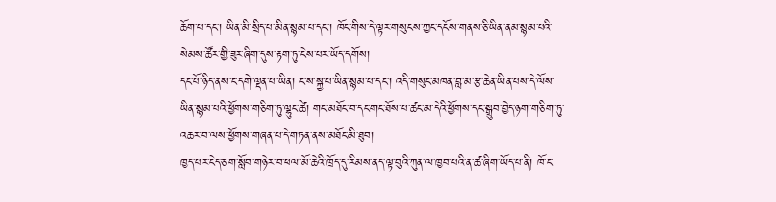ཆོག་པ་དང་། ཡིན་མི་སྲིད་པ་མིན་སྙམ་པ་དང་། ཁོང་གིས་དེ་ལྟར་གསུངས་ཀྱང་དངོས་གནས་ཅི་ཡིན་ནམ་སྙམ་པའི་སེམས་ཚོར་གྱི་ཟུར་ཞིག་དུས་རྟག་ཏུ་ངེས་པར་ཡོད་དགོས།
དང་པོ་ཉིད་ནས་ང་དགེ་ལྡན་པ་ཡིན། ང་ས་སྐྱ་པ་ཡིན་སྙམ་པ་དང་། འདི་གསུང་མཁན་བླ་མ་རྩ་ཆེན་ཡིན་པས་དེ་ལོས་ཡིན་སྙམ་པའི་ཕྱོགས་གཅིག་ཏུ་ལྷུང་ཚེ། གང་མཐོང་བ་དང་གང་ཐོས་པ་ཚང་མ་དེའི་ཕྱོགས་དང་སྒྲུབ་བྱེད་ཉག་གཅིག་ཏུ་འཆར་བ་ལས་ཕྱོགས་གཞན་པ་དེ་གཏན་ནས་མཐོང་མི་ཐུབ།
ཁྱད་པར་ངེད་ཅག་སློབ་གཉེར་བ་ཕལ་མོ་ཆེའི་ཁྲོད་དུ་རིམས་ནད་ལྟ་བུའི་ཀུན་ལ་ཁྱབ་པའི་ན་ཚ་ཞིག་ཡོད་པ་ནི། ཁོ་ང་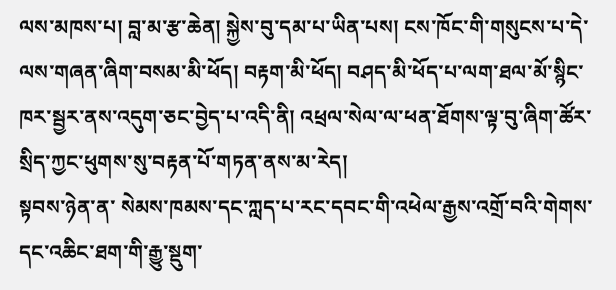ལས་མཁས་པ། བླ་མ་རྩ་ཆེན། སྐྱེས་བུ་དམ་པ་ཡིན་པས། ངས་ཁོང་གི་གསུངས་པ་དེ་ལས་གཞན་ཞིག་བསམ་མི་ཕོད། བརྟག་མི་ཕོད། བཤད་མི་ཕོད་པ་ལག་ཐལ་མོ་སྙིང་ཁར་སྦྱར་ནས་འདུག་ཅང་བྱེད་པ་འདི་ནི། འཕྲལ་སེལ་ལ་ཕན་ཐོགས་ལྟ་བུ་ཞིག་ཚོར་སྲིད་ཀྱང་ཕུགས་སུ་བརྟན་པོ་གཏན་ནས་མ་རེད།
སྟབས་ཉེན་ན་ སེམས་ཁམས་དང་ཀླད་པ་རང་དབང་གི་འཕེལ་རྒྱས་འགྲོ་བའི་གེགས་དང་འཆིང་ཐག་གི་རྒྱུ་སྡུག་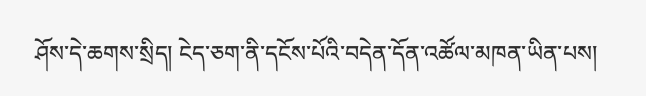ཤོས་དེ་ཆགས་སྲིད། ངེད་ཅག་ནི་དངོས་པོའི་བདེན་དོན་འཚོལ་མཁན་ཡིན་པས།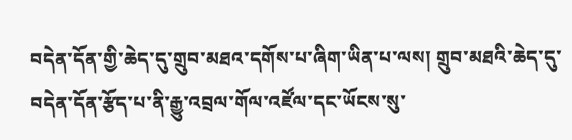བདེན་དོན་གྱི་ཆེད་དུ་གྲུབ་མཐའ་དགོས་པ་ཞིག་ཡིན་པ་ལས། གྲུབ་མཐའི་ཆེད་དུ་བདེན་དོན་རྩོད་པ་ནི་རྒྱུ་འབྲལ་གོལ་འཛོལ་དང་ཡོངས་སུ་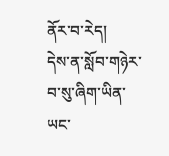ནོར་བ་རེད།
དེས་ན་སློབ་གཉེར་བ་སུ་ཞིག་ཡིན་ཡང་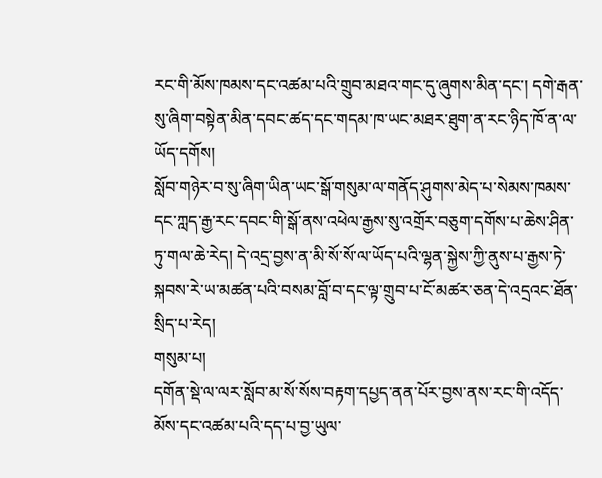རང་གི་མོས་ཁམས་དང་འཚམ་པའི་གྲུབ་མཐའ་གང་དུ་ཞུགས་མིན་དང་། དགེ་རྒན་སུ་ཞིག་བསྟེན་མིན་དབང་ཚད་དང་གདམ་ཁ་ཡང་མཐར་ཐུག་ན་རང་ཉིད་ཁོ་ན་ལ་ཡོད་དགོས།
སློབ་གཉེར་བ་སུ་ཞིག་ཡིན་ཡང་སྒོ་གསུམ་ལ་གནོད་ཤུགས་མེད་པ་སེམས་ཁམས་དང་ཀླད་རྒྱ་རང་དབང་གི་སྒོ་ནས་འཕེལ་རྒྱས་སུ་འགྲོར་བཅུག་དགོས་པ་ཆེས་ཤིན་ཏུ་གལ་ཆེ་རེད། དེ་འདྲ་བྱས་ན་མི་སོ་སོ་ལ་ཡོད་པའི་ལྷན་སྐྱེས་ཀྱི་ནུས་པ་རྒྱས་ཏེ་སྐབས་རེ་ཡ་མཚན་པའི་བསམ་བློ་བ་དང་ལྟ་གྲུབ་པ་ངོ་མཚར་ཅན་དེ་འདྲའང་ཐོན་སྲིད་པ་རེད།
གསུམ་པ།
དགོན་སྡེ་ལ་ལར་སློབ་མ་སོ་སོས་བརྟག་དཔྱད་ནན་པོར་བྱས་ནས་རང་གི་འདོད་མོས་དང་འཚམ་པའི་དད་པ་བྱ་ཡུལ་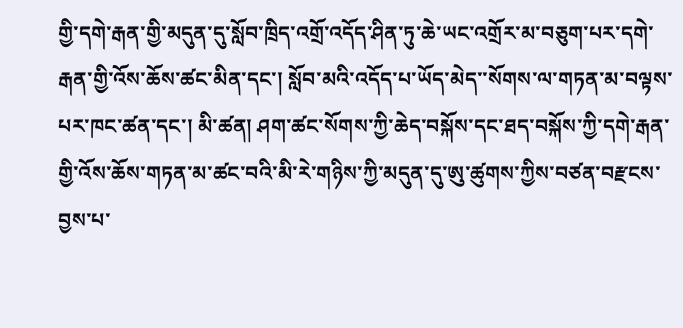གྱི་དགེ་རྒན་གྱི་མདུན་དུ་སློབ་ཁྲིད་འགྲོ་འདོད་ཤིན་ཏུ་ཆེ་ཡང་འགྲོར་མ་བཅུག་པར་དགེ་རྒན་གྱི་འོས་ཆོས་ཚང་མིན་དང་། སློབ་མའི་འདོད་པ་ཡོད་མེད་་སོགས་ལ་གཏན་མ་བལྟས་པར་ཁང་ཚན་དང་། མི་ཚན། ཤག་ཚང་སོགས་ཀྱི་ཆེད་བསྐོས་དང་ཐད་བསྐོས་ཀྱི་དགེ་རྒན་གྱི་འོས་ཆོས་གཏན་མ་ཚང་བའི་མི་རེ་གཉིས་ཀྱི་མདུན་དུ་ཨུ་ཚུགས་ཀྱིས་བཙན་བརྫངས་བྱས་པ་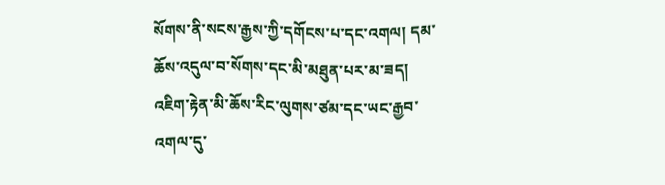སོགས་ནི་སངས་རྒྱས་ཀྱི་དགོངས་པ་དང་འགལ། དམ་ཆོས་འདུལ་བ་སོགས་དང་མི་མཐུན་པར་མ་ཟད།
འཇིག་རྟེན་མི་ཆོས་རིང་ལུགས་ཙམ་དང་ཡང་རྒྱབ་འགལ་དུ་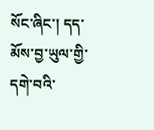སོང་ཞིང་། དད་མོས་བྱ་ཡུལ་གྱི་དགེ་བའི་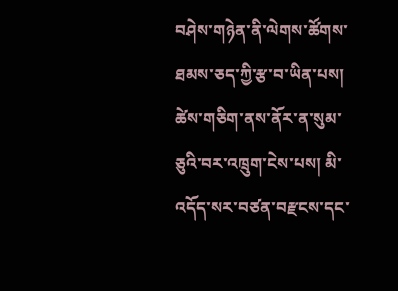བཤེས་གཉེན་ནི་ལེགས་ཚོགས་ཐམས་ཅད་ཀྱི་རྩ་བ་ཡིན་པས། ཚེས་གཅིག་ནས་ནོར་ན་སུམ་ཅུའི་བར་འཁྲུག་ངེས་པས། མི་འདོད་སར་བཙན་བརྫངས་དང་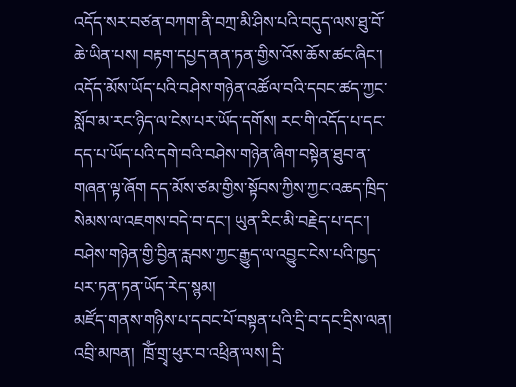འདོད་སར་བཙན་བཀག་ནི་བཀྲ་མི་ཤིས་པའི་བདུད་ལས་ཐུ་བོ་ཆེ་ཡིན་པས། བརྟག་དཔྱད་ནན་ཏན་གྱིས་འོས་ཆོས་ཚང་ཞིང་། འདོད་མོས་ཡོད་པའི་བཤེས་གཉེན་འཚོལ་བའི་དབང་ཚད་ཀྱང་སློབ་མ་རང་ཉིད་ལ་ངེས་པར་ཡོད་དགོས། རང་གི་འདོད་པ་དང་དད་པ་ཡོད་པའི་དགེ་བའི་བཤེས་གཉེན་ཞིག་བསྟེན་ཐུབ་ན་གཞན་ལྟ་ཞོག དད་མོས་ཙམ་གྱིས་སྟོབས་ཀྱིས་ཀྱང་འཆད་ཁྲིད་སེམས་ལ་འཇགས་བདེ་བ་དང་། ཡུན་རིང་མི་བརྗེད་པ་དང་། བཤེས་གཉེན་གྱི་བྱིན་རླབས་ཀྱང་རྒྱུད་ལ་འབྱུང་ངེས་པའི་ཁྱད་པར་ཏན་ཏན་ཡོད་རེད་སྙམ།
མཛོད་གནས་གཉིས་པ་དབང་པོ་བསྟན་པའི་དྲི་བ་དང་དྲིས་ལན།
འབྲི་མཁན།  ཁྲོཾ་གྲྭ་ཕུར་བ་འཕྲིན་ལས། དྲི་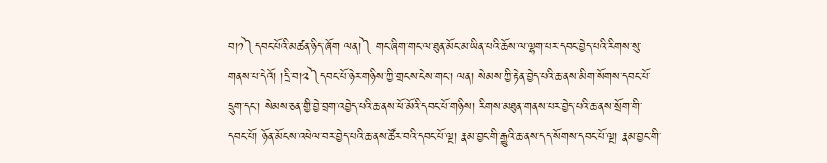བ།༡༽དབང་པོའི་མཚན་ཉིད་ཞོག ལན།༽ གང་ཞིག་གང་ལ་ཐུན་མོང་མ་ཡིན་པའི་ཆོས་ལ་ལྷག་པར་དབང་བྱེད་པའི་རིགས་སུ་གནས་པ་དེའོ། །དྲི་བ།༢༽དབང་པོ་ཉེར་གཉིས་ཀྱི་གྲངས་ངེས་གང་། ལན། སེམས་ཀྱི་རྟེན་བྱེད་པའི་ཆ་ནས་མིག་སོགས་དབང་པོ་དྲུག་དང་། སེམས་ཅན་གྱི་བྱེ་བྲག་འབྱེད་པའི་ཆ་ནས་ཕོ་མོའི་དབང་པོ་གཉིས། རིགས་མཐུན་གནས་པར་བྱེད་པའི་ཆ་ནས་སྲོག་གི་དབང་པོ། ཉོན་མོངས་འཕེལ་བར་བྱེད་པའི་ཆ་ནས་ཚོར་བའི་དབང་པོ་ལྔ། རྣམ་བྱང་གི་རྒྱུའི་ཆ་ནས་དད་སོགས་དབང་པོ་ལྔ། རྣམ་བྱང་གི་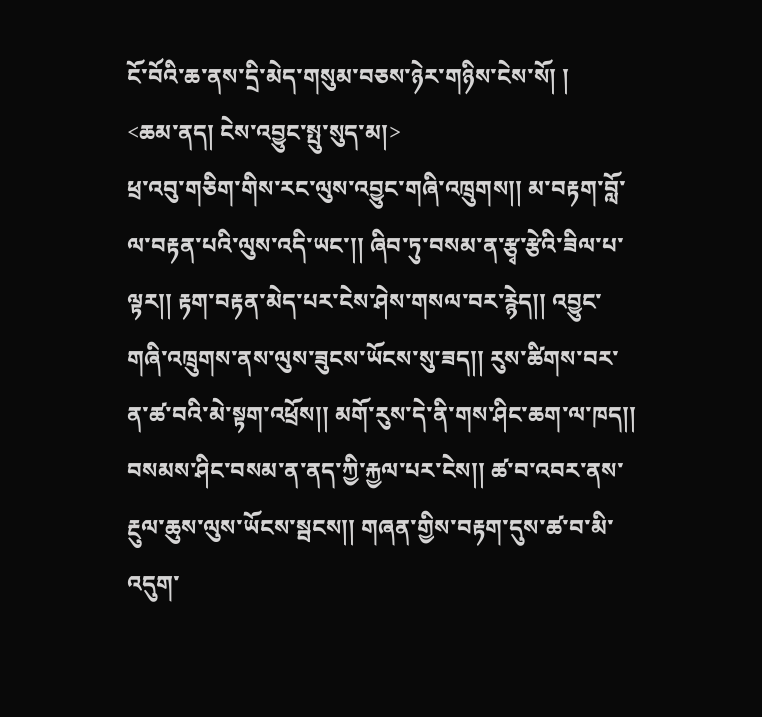ངོ་བོའི་ཆ་ནས་དྲི་མེད་གསུམ་བཅས་ཉེར་གཉིས་ངེས་སོ། །
<ཆམ་ནད། ངེས་འབྱུང་སྤུ་སུད་མ།>
ཕྲ་འབུ་གཅིག་གིས་རང་ལུས་འབྱུང་གཞི་འཁྲུགས།། མ་བརྟག་བློ་ལ་བརྟན་པའི་ལུས་འདི་ཡང་།། ཞིབ་ཏུ་བསམ་ན་རྩྭ་རྩེའི་ཟིལ་པ་ལྟར།། རྟག་བརྟན་མེད་པར་ངེས་ཤེས་གསལ་བར་རྙེད།། འབྱུང་གཞི་འཁྲུགས་ནས་ལུས་ཟུངས་ཡོངས་སུ་ཟད།། རུས་ཚིགས་བར་ན་ཚ་བའི་མེ་སྟག་འཕྲོས།། མགོ་རུས་དེ་ནི་གས་ཤིང་ཆག་ལ་ཁད།། བསམས་ཤིང་བསམ་ན་ནད་ཀྱི་རྐྱལ་པར་ངེས།། ཚ་བ་འབར་ནས་རྔུལ་ཆུས་ལུས་ཡོངས་སྦངས།། གཞན་གྱིས་བརྟག་དུས་ཚ་བ་མི་འདུག་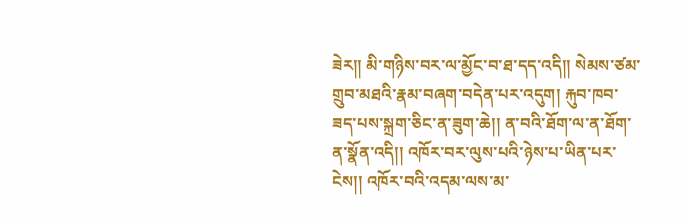ཟེར།། མི་གཉིས་བར་ལ་མྱོང་བ་ཐ་དད་འདི།། སེམས་ཙམ་གྲུབ་མཐའི་རྣམ་བཞག་བདེན་པར་འདུག། རྐུབ་ཁབ་ཟད་པས་སྐྲག་ཅིང་ན་ཟུག་ཆེ།། ན་བའི་ཐོག་ལ་ན་ཐོག་ན་སྣོན་འདི།། འཁོར་བར་ལུས་པའི་ཉེས་པ་ཡིན་པར་ངེས།། འཁོར་བའི་འདམ་ལས་མ་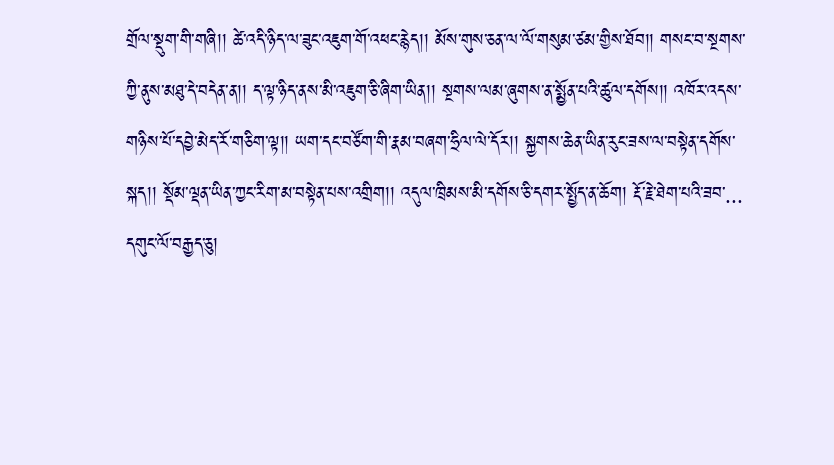གྲོལ་སྡུག་གི་གཞི།། ཚེ་འདི་ཉིད་ལ་ཟུང་འཇུག་གོ་འཕང་རྙེད།། མོས་གུས་ཅན་ལ་ལོ་གསུམ་ཙམ་གྱིས་ཐོབ།། གསང་བ་སྔགས་ཀྱི་ནུས་མཐུ་དེ་བདེན་ན།། ད་ལྟ་ཉིད་ནས་མི་འཇུག་ཅི་ཞིག་ཡིན།། སྔགས་ལམ་ཞུགས་ན་སྨྱོན་པའི་ཚུལ་དགོས།། འཁོར་འདས་གཉིས་པོ་དབྱེ་མེད་རོ་གཅིག་ལྟ།། ཡག་དང་བཙོག་གི་རྣམ་བཞག་ཧྲིལ་ལེ་དོར།། སྐྱགས་ཆེན་ཡིན་རུང་ཟས་ལ་བསྟེན་དགོས་སྐད།། སྡོམ་ལྡན་ཡིན་ཀྱང་རིག་མ་བསྟེན་པས་འགྲིག།། འདུལ་ཁྲིམས་མི་དགོས་ཅི་དགར་སྤྱོད་ན་ཆོག། རྡོ་རྗེ་ཐེག་པའི་ཟབ་...
དགུང་ལོ་བརྒྱད་ཅུ།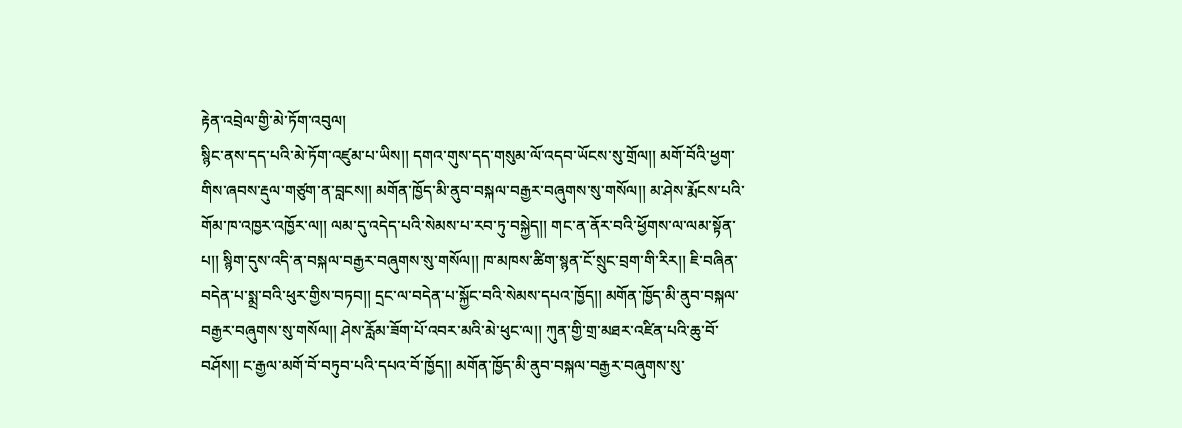རྟེན་འབྲེལ་གྱི་མེ་ཏོག་འབུལ།
སྙིང་ནས་དད་པའི་མེ་ཏོག་འཛུམ་པ་ཡིས།། དགའ་གུས་དད་གསུམ་ལོ་འདབ་ཡོངས་སུ་གྲོལ།། མགོ་བོའི་ཕྱག་གིས་ཞབས་རྡུལ་གཙུག་ན་བླངས།། མགོན་ཁྱོད་མི་ནུབ་བསྐལ་བརྒྱར་བཞུགས་སུ་གསོལ།། མ་ཤེས་རྨོངས་པའི་གོམ་ཁ་འཁྱར་འཁྱོར་ལ།། ལམ་དུ་འདེད་པའི་སེམས་པ་རབ་ཏུ་བསྐྱེད།། གང་ན་ནོར་བའི་ཕྱོགས་ལ་ལམ་སྟོན་པ།། སྙིག་དུས་འདི་ན་བསྐལ་བརྒྱར་བཞུགས་སུ་གསོལ།། ཁ་མཁས་ཚིག་སྙན་ངོ་སྲུང་བྲག་གི་རིར།། ཇི་བཞིན་བདེན་པ་སྨྲ་བའི་ཕུར་གྱིས་བཏབ།། དྲང་ལ་བདེན་པ་སྐྱོང་བའི་སེམས་དཔའ་ཁྱོད།། མགོན་ཁྱོད་མི་ནུབ་བསྐལ་བརྒྱར་བཞུགས་སུ་གསོལ།། ཤེས་རློམ་ཟོག་པོ་འབར་མའི་མེ་ཕུང་ལ།། ཀུན་གྱི་གྲ་མཐར་འཛིན་པའི་ཆུ་བོ་བཤོས།། ང་རྒྱལ་མགོ་བོ་བཏུབ་པའི་དཔའ་བོ་ཁྱོད།། མགོན་ཁྱོད་མི་ནུབ་བསྐལ་བརྒྱར་བཞུགས་སུ་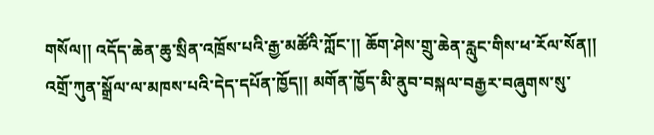གསོལ།། འདོད་ཆེན་ཆུ་སྲིན་འཁྲོས་པའི་རྒྱ་མཚོའི་ཀློང་།། ཆོག་ཤེས་གྲུ་ཆེན་རླུང་གིས་ཕ་རོལ་སོན།། འགྲོ་ཀུན་སྒྲོལ་ལ་མཁས་པའི་དེད་དཔོན་ཁྱོད།། མགོན་ཁྱོད་མི་ནུབ་བསྐལ་བརྒྱར་བཞུགས་སུ་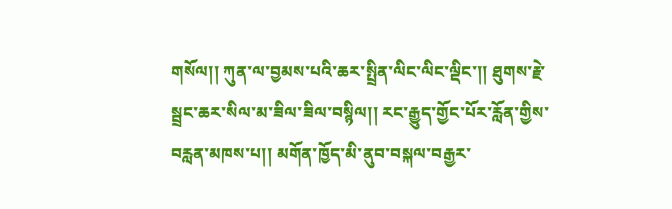གསོལ།། ཀུན་ལ་བྱམས་པའི་ཆར་སྤྲིན་ལིང་ལིང་ལྡིང་།། ཐུགས་རྗེ་སྦྲང་ཆར་སིལ་མ་ཟིལ་ཟིལ་བསྙིལ།། རང་རྒྱུད་གྱོང་པོར་རློན་གྱིས་བརླན་མཁས་པ།། མགོན་ཁྱོད་མི་ནུབ་བསྐལ་བརྒྱར་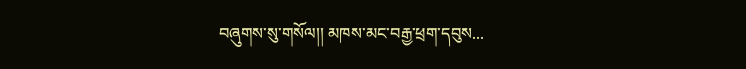བཞུགས་སུ་གསོལ།། མཁས་མང་བརྒྱ་ཕྲག་དབུས...